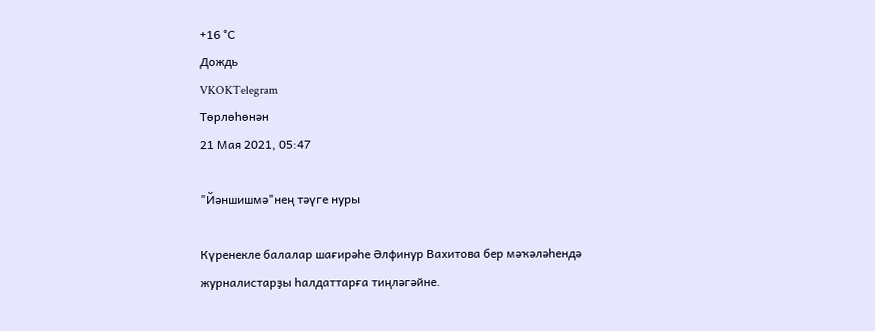+16 °С
Дождь
VKOKTelegram
Төрлөһөнән
21 Мая 2021, 05:47

"Йәншишмә"нең тәүге нуры

Күренекле балалар шағирәһе Әлфинур Вахитова бер мәҡәләһендә журналистарҙы һалдаттарға тиңләгәйне.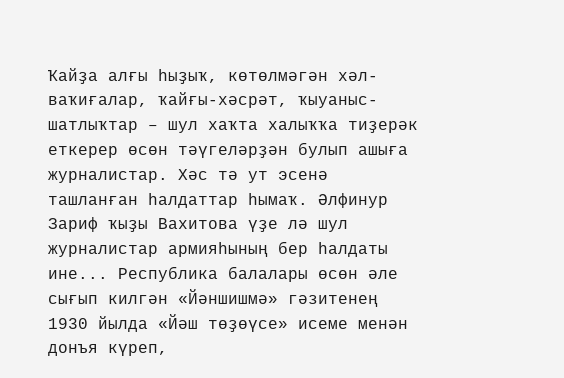Ҡайҙа алғы һыҙыҡ, көтөлмәгән хәл-ваҡиғалар, ҡайғы-хәсрәт, ҡыуаныс-шатлыҡтар – шул хаҡта халыҡҡа тиҙерәк еткерер өсөн тәүгеләрҙән булып ашыға журналистар. Хәс тә ут эсенә ташланған һалдаттар һымаҡ. Әлфинур Зариф ҡыҙы Вахитова үҙе лә шул журналистар армияһының бер һалдаты ине... Республика балалары өсөн әле сығып килгән «Йәншишмә» гәзитенең 1930 йылда «Йәш төҙөүсе» исеме менән донъя күреп,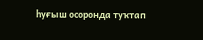һуғыш осоронда туҡтап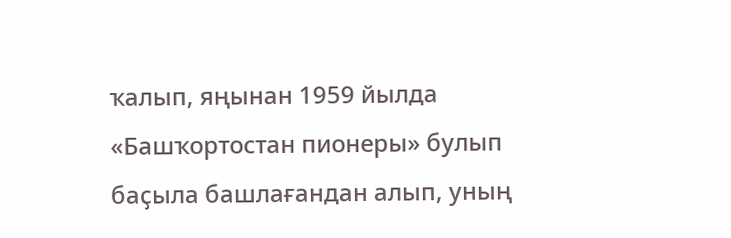ҡалып, яңынан 1959 йылда «Башҡортостан пионеры» булып баҫыла башлағандан алып, уның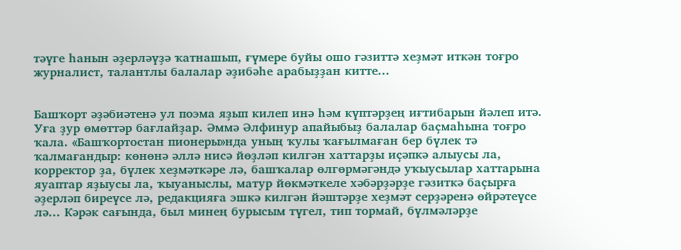тәүге һанын әҙерләүҙә ҡатнашып, ғүмере буйы ошо гәзиттә хеҙмәт иткән тоғро журналист, талантлы балалар әҙибәһе арабыҙҙан китте...


Башҡорт әҙәбиәтенә ул поэма яҙып килеп инә һәм күптәрҙең иғтибарын йәлеп итә. Уға ҙур өмөттәр бағлайҙар. Әммә Әлфинур апайыбыҙ балалар баҫмаһына тоғро ҡала. «Башҡортостан пионеры»нда уның ҡулы ҡағылмаған бер бүлек тә ҡалмағандыр: көнөнә әллә нисә йөҙләп килгән хаттарҙы иҫәпкә алыусы ла, корректор ҙа, бүлек хеҙмәткәре лә, башҡалар өлгөрмәгәндә уҡыусылар хаттарына яуаптар яҙыусы ла, ҡыуаныслы, матур йөкмәткеле хәбәрҙәрҙе гәзиткә баҫырға әҙерләп биреүсе лә, редакцияға эшкә килгән йәштәрҙе хеҙмәт серҙәренә өйрәтеүсе лә... Кәрәк сағында, был минең бурысым түгел, тип тормай, бүлмәләрҙе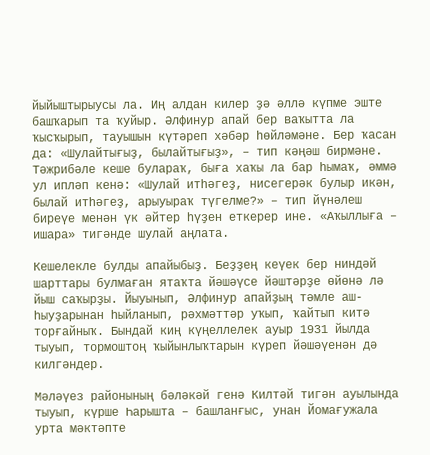йыйыштырыусы ла. Иң алдан килер ҙә әллә күпме эште башҡарып та ҡуйыр. Әлфинур апай бер ваҡытта ла ҡысҡырып, тауышын күтәреп хәбәр һөйләмәне. Бер ҡасан да: «Шулайтығыҙ, былайтығыҙ», – тип кәңәш бирмәне. Тәжрибәле кеше булараҡ, быға хаҡы ла бар һымаҡ, әммә ул ипләп кенә: «Шулай итһәгеҙ, нисегерәк булыр икән, былай итһәгеҙ, арыуыраҡ түгелме?» – тип йүнәлеш биреүе менән үк әйтер һүҙен еткерер ине. «Аҡыллыға – ишара» тигәнде шулай аңлата.

Кешелекле булды апайыбыҙ. Беҙҙең кеүек бер ниндәй шарттары булмаған ятаҡта йәшәүсе йәштәрҙе өйөнә лә йыш саҡырҙы. Йыуынып, Әлфинур апайҙың тәмле аш-һыуҙарынан һыйланып, рәхмәттәр уҡып, ҡайтып китә торғайныҡ. Бындай киң күңеллелек ауыр 1931 йылда тыуып, тормоштоң ҡыйынлыҡтарын күреп йәшәүенән дә килгәндер.

Мәләүез районының бәләкәй генә Килтәй тигән ауылында тыуып, күрше Һарышта – башланғыс, унан Йомағужала урта мәктәпте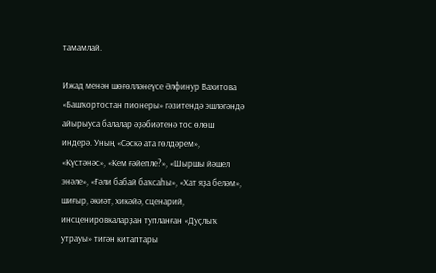тамамлай.

Ижад менән шөғөлләнеүсе Әлфинур Вахитова «Башҡортостан пионеры» гәзитендә эшләгәндә айырыуса балалар әҙәбиәтенә тос өлөш индерә. Уның «Сәскә ата гөлдәрем», «Күстәнәс», «Кем ғәйепле?», «Шыршы йәшел энәле», «Ғәли бабай баҡсаһы», «Хат яҙа беләм», шиғыр, әкиәт, хикәйә, сценарий, инсценировкаларҙан тупланған «Дуҫлыҡ утрауы» тигән китаптары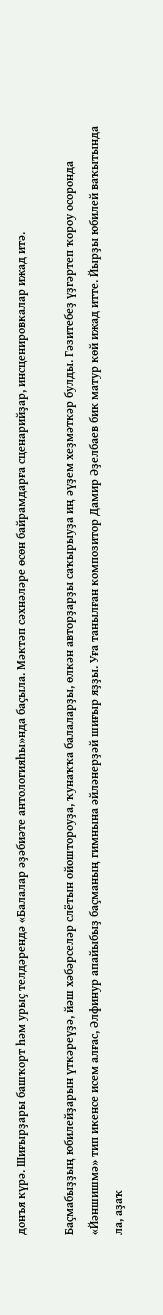донъя күрә. Шиғырҙары башҡорт һәм урыҫ телдәрендә «Балалар әҙәбиәте антологияһы»нда баҫыла. Мәктәп сәхнәләре өсөн байрамдарға сценарийҙар, инсценировкалар ижад итә.

Баҫмабыҙҙың юбилейҙарын үткәреүҙә, йәш хәбәрселәр слётын ойоштороуҙа, ҡунаҡҡа балаларҙы, өлкән авторҙарҙы саҡырыуҙа иң әүҙем хеҙмәткәр булды. Гәзитебеҙ үҙгәртеп ҡороу осоронда «Йәншишмә» тип икенсе исем алғас, Әлфинур апайыбыҙ баҫманың гимнына әйләнерҙәй шиғыр яҙҙы. Уға танылған композитор Дамир Әҙелбаев бик матур көй ижад итте. Йырҙы юбилей ваҡытында ла, аҙаҡ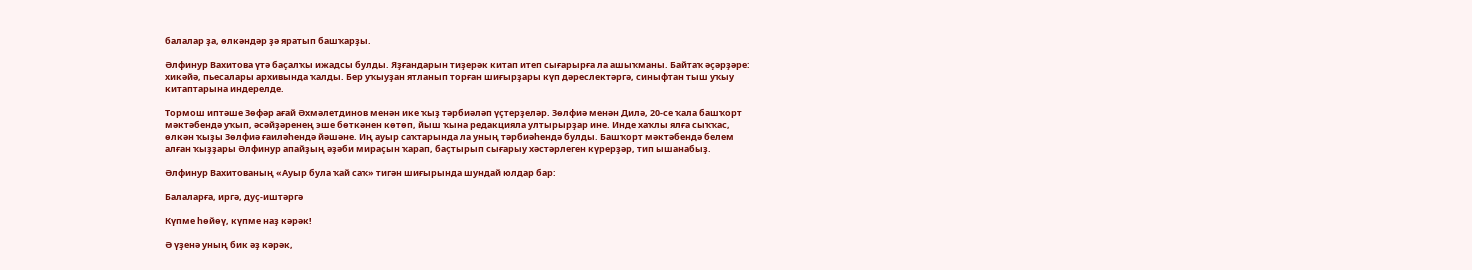балалар ҙа, өлкәндәр ҙә яратып башҡарҙы.

Әлфинур Вахитова үтә баҫалҡы ижадсы булды. Яҙғандарын тиҙерәк китап итеп сығарырға ла ашыҡманы. Байтаҡ әҫәрҙәре: хикәйә, пьесалары архивында ҡалды. Бер уҡыуҙан ятланып торған шиғырҙары күп дәреслектәргә, синыфтан тыш уҡыу китаптарына индерелде.

Тормош иптәше Зөфәр ағай Әхмәлетдинов менән ике ҡыҙ тәрбиәләп үҫтерҙеләр. Зөлфиә менән Дилә, 20-се ҡала башҡорт мәктәбендә уҡып, әсәйҙәренең эше бөткәнен көтөп, йыш ҡына редакцияла ултырырҙар ине. Инде хаҡлы ялға сыҡҡас, өлкән ҡыҙы Зөлфиә ғаиләһендә йәшәне. Иң ауыр саҡтарында ла уның тәрбиәһендә булды. Башҡорт мәктәбендә белем алған ҡыҙҙары Әлфинур апайҙың әҙәби мираҫын ҡарап, баҫтырып сығарыу хәстәрлеген күрерҙәр, тип ышанабыҙ.

Әлфинур Вахитованың «Ауыр була ҡай саҡ» тигән шиғырында шундай юлдар бар:

Балаларға, иргә, дуҫ-иштәргә

Күпме һөйөү, күпме наҙ кәрәк!

Ә үҙенә уның бик әҙ кәрәк,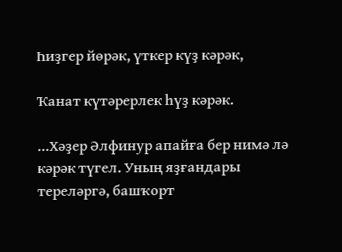Һиҙгер йөрәк, үткер күҙ кәрәк,

Ҡанат күтәрерлек һүҙ кәрәк.

...Хәҙер Әлфинур апайға бер нимә лә кәрәк түгел. Уның яҙғандары тереләргә, башҡорт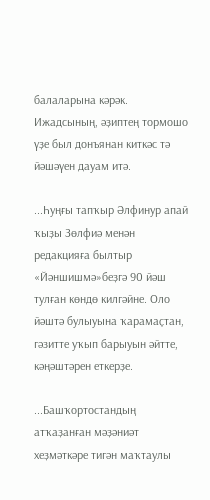балаларына кәрәк. Ижадсының, әҙиптең тормошо үҙе был донъянан киткәс тә йәшәүен дауам итә.

...Һуңғы тапҡыр Әлфинур апай ҡыҙы Зөлфиә менән редакцияға былтыр «Йәншишмә»беҙгә 90 йәш тулған көндө килгәйне. Оло йәштә булыуына ҡарамаҫтан, гәзитте уҡып барыуын әйтте, кәңәштәрен еткерҙе.

...Башҡортостандың атҡаҙанған мәҙәниәт хеҙмәткәре тигән маҡтаулы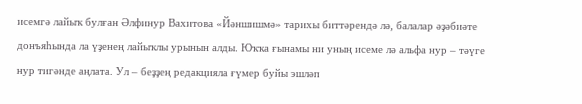исемгә лайыҡ булған Әлфинур Вахитова «Йәншишмә» тарихы биттәрендә лә, балалар әҙәбиәте донъяһында ла үҙенең лайыҡлы урынын алды. Юҡҡа ғынамы ни уның исеме лә альфа нур – тәүге нур тигәнде аңлата. Ул – беҙҙең редакцияла ғүмер буйы эшләп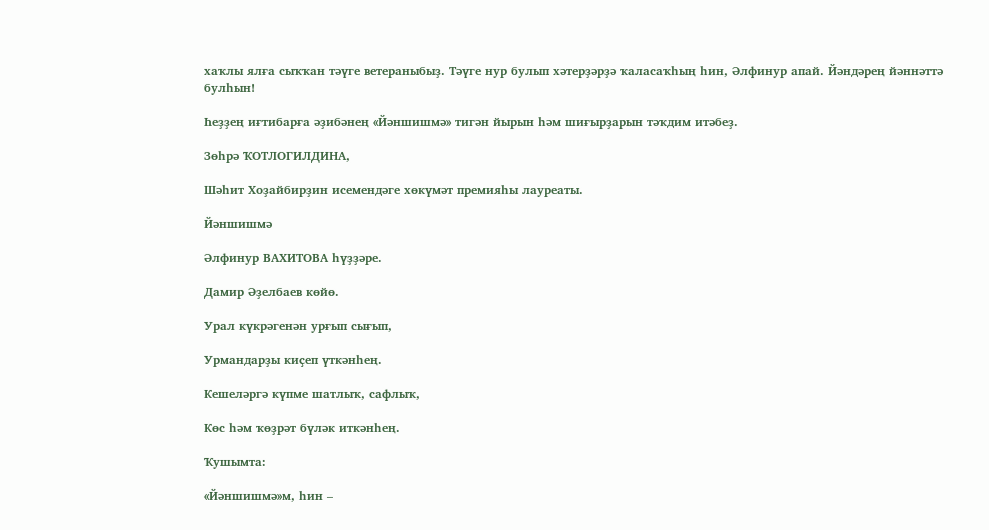хаҡлы ялға сыҡҡан тәүге ветераныбыҙ. Тәүге нур булып хәтерҙәрҙә ҡаласаҡһың һин, Әлфинур апай. Йәндәрең йәннәттә булһын!

Һеҙҙең иғтибарға әҙибәнең «Йәншишмә» тигән йырын һәм шиғырҙарын тәҡдим итәбеҙ.

Зөһрә ҠОТЛОГИЛДИНА,

Шәһит Хоҙайбирҙин исемендәге хөкүмәт премияһы лауреаты.

Йәншишмә

Әлфинур ВАХИТОВА һүҙҙәре.

Дамир Әҙелбаев көйө.

Урал күкрәгенән урғып сығып,

Урмандарҙы киҫеп үткәнһең.

Кешеләргә күпме шатлыҡ, сафлыҡ,

Көс һәм ҡөҙрәт бүләк иткәнһең.

Ҡушымта:

«Йәншишмә»м, һин –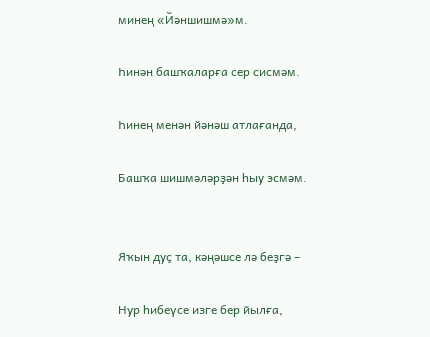минең «Йәншишмә»м.

Һинән башҡаларға сер сисмәм.

Һинең менән йәнәш атлағанда,

Башҡа шишмәләрҙән һыу эсмәм.


Яҡын дуҫ та, кәңәшсе лә беҙгә –

Нур һибеүсе изге бер йылға,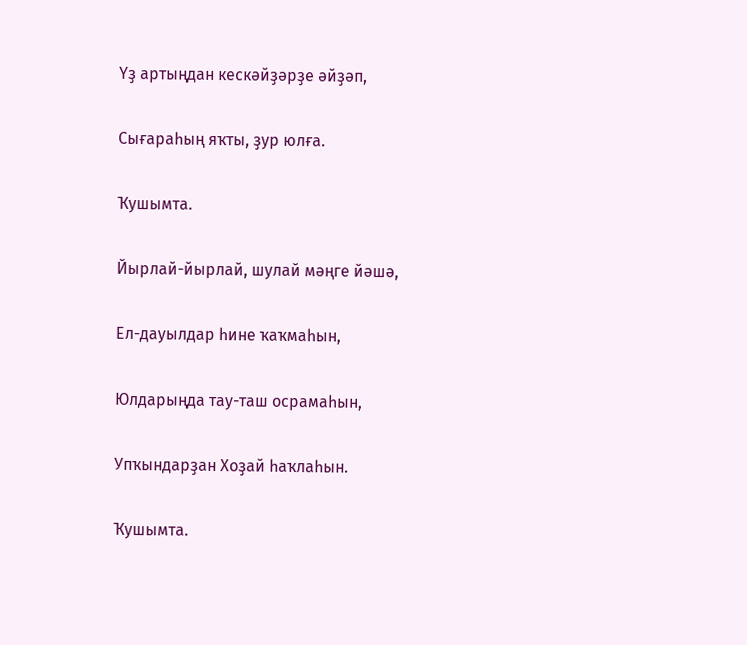Үҙ артыңдан кескәйҙәрҙе әйҙәп,

Сығараһың яҡты, ҙур юлға.

Ҡушымта.

Йырлай-йырлай, шулай мәңге йәшә,

Ел-дауылдар һине ҡаҡмаһын,

Юлдарыңда тау-таш осрамаһын,

Упҡындарҙан Хоҙай һаҡлаһын.

Ҡушымта.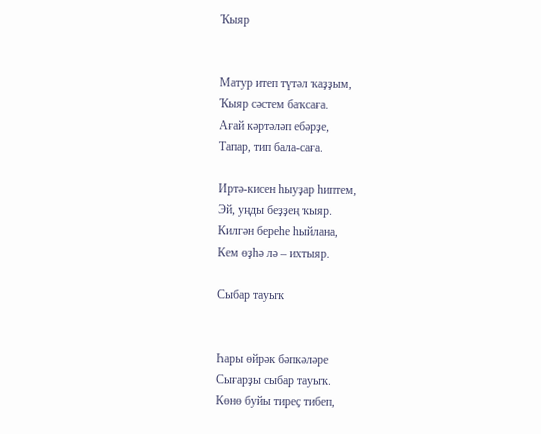Ҡыяр


Матур итеп түтәл ҡаҙҙым,
Ҡыяр сәстем баҡсаға.
Ағай кәртәләп ебәрҙе,
Тапар, тип бала-саға.

Иртә-кисен һыуҙар һиптем,
Эй, уңды беҙҙең ҡыяр.
Килгән береһе һыйлана,
Кем өҙһә лә – ихтыяр.

Сыбар тауыҡ


Һары өйрәк бәпкәләре
Сығарҙы сыбар тауыҡ.
Көнө буйы тиреҫ тибеп,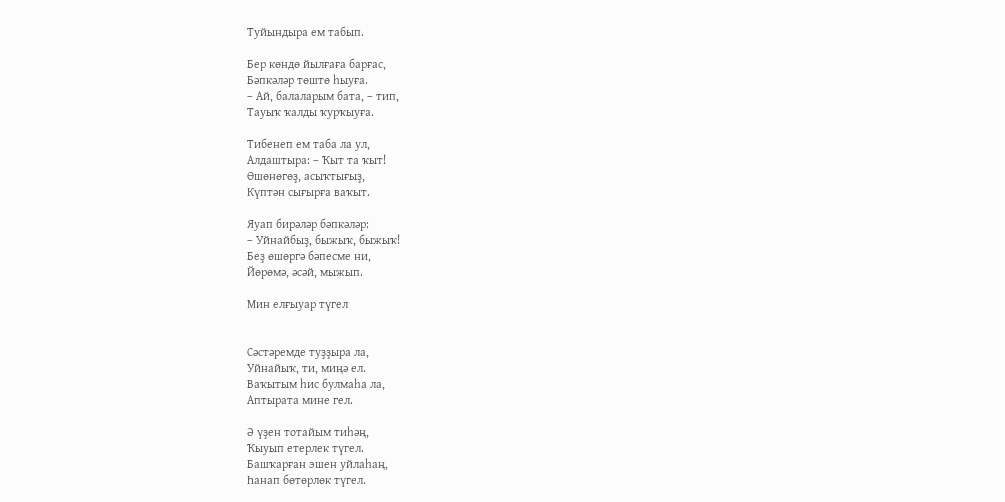Туйындыра ем табып.

Бер көндө йылғаға барғас,
Бәпкәләр төштө һыуға.
– Ай, балаларым бата, – тип,
Тауыҡ ҡалды ҡурҡыуға.

Тибенеп ем таба ла ул,
Алдаштыра: – Ҡыт та ҡыт!
Өшөнөгөҙ, асыҡтығыҙ,
Күптән сығырға ваҡыт.

Яуап бирәләр бәпкәләр:
– Уйнайбыҙ, быжыҡ, быжыҡ!
Беҙ өшөргә бәпесме ни,
Йөрөмә, әсәй, мыжып.

Мин елғыуар түгел


Сәстәремде туҙҙыра ла,
Уйнайыҡ, ти, миңә ел.
Ваҡытым һис булмаһа ла,
Аптырата мине гел.

Ә үҙен тотайым тиһәң,
Ҡыуып етерлек түгел.
Башҡарған эшен уйлаһаң,
Һанап бөтөрлөк түгел.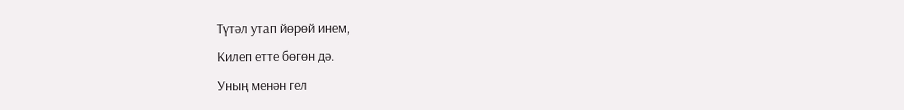Түтәл утап йөрөй инем,
Килеп етте бөгөн дә.
Уның менән гел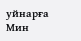уйнарға
Мин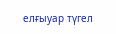елғыуар түгел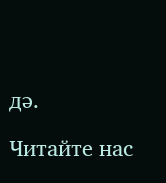дә.

Читайте нас